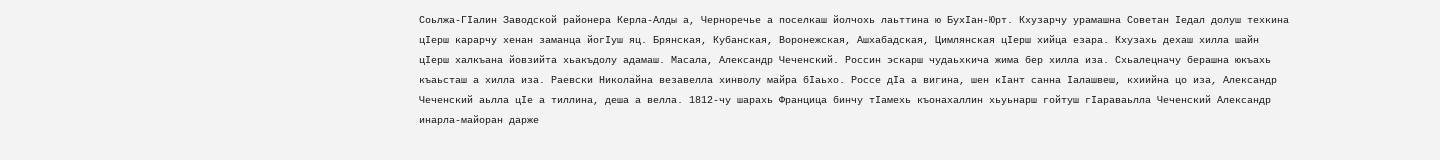Соьлжа-ГIалин Заводской районера Керла-Алды а, Черноречье а поселкаш йолчохь лаьттина ю БухIан-Юрт. Кхузарчу урамашна Советан Iедал долуш техкина цIерш карарчу хенан заманца йогІуш яц. Брянская, Кубанская, Воронежская, Ашхабадская, Цимлянская цІерш хийца езара. Кхузахь дехаш хилла шайн цIерш халкъана йовзийта хьакъдолу адамаш. Масала, Александр Чеченский. Россин эскарш чудаьхкича жима бер хилла иза. Схьалецначу берашна юкъахь къаьсташ а хилла иза. Раевски Николайна везавелла хинволу майра бIаьхо. Россе дIа а вигина, шен кIант санна Iалашвеш, кхиийна цо иза, Александр Чеченский аьлла цIе а тиллина, деша а велла. 1812-чу шарахь Францица бинчу тIамехь къонахаллин хьуьнарш гойтуш гIараваьлла Чеченский Александр инарла-майоран дарже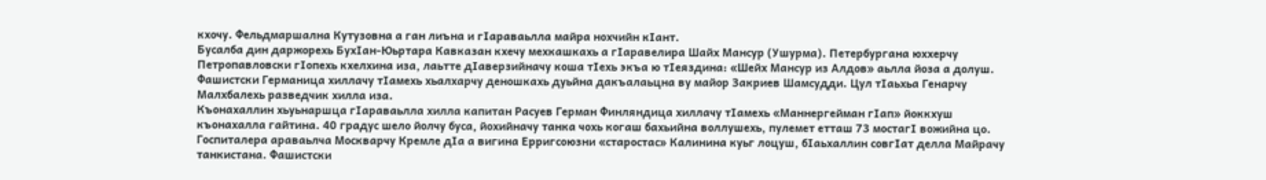кхочу. Фельдмаршална Кутузовна а ган лиъна и гIараваьлла майра нохчийн кIант.
Бусалба дин даржорехь БухIан-Юьртара Кавказан кхечу мехкашкахь а гIаравелира Шайх Мансур (Ушурма). Петербургана юххерчу Петропавловски гIопехь кхелхина иза, лаьтте дIаверзийначу коша тIехь экъа ю тIеяздина: «Шейх Мансур из Алдов» аьлла йоза а долуш.
Фашистски Германица хиллачу тIамехь хьалхарчу деношкахь дуьйна дакъалаьцна ву майор Закриев Шамсудди. Цул тIаьхьа Генарчу Малхбалехь разведчик хилла иза.
Къонахаллин хьуьнаршца гIараваьлла хилла капитан Расуев Герман Финляндица хиллачу тIамехь «Маннергейман гIап» йоккхуш къонахалла гайтина. 40 градус шело йолчу буса, йохийначу танка чохь когаш бахьийна воллушехь, пулемет етташ 73 мостагI вожийна цо. Госпиталера араваьлча Москварчу Кремле дIа а вигина Ерригсоюзни «старостас» Калинина куьг лоцуш, бIаьхаллин совгIат делла Майрачу танкистана. Фашистски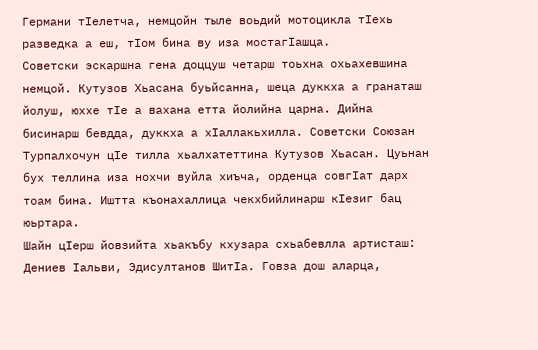Германи тIелетча, немцойн тыле воьдий мотоцикла тIехь разведка а еш, тIом бина ву иза мостагIашца.
Советски эскаршна гена доццуш четарш тоьхна охьахевшина немцой. Кутузов Хьасана буьйсанна, шеца дуккха а гранаташ йолуш, юххе тIе а вахана етта йолийна царна. Дийна бисинарш бевдда, дуккха а хIаллакьхилла. Советски Союзан Турпалхочун цIе тилла хьалхатеттина Кутузов Хьасан. Цуьнан бух теллина иза нохчи вуйла хиъча, орденца совгIат дарх тоам бина. Иштта къонахаллица чекхбийлинарш кIезиг бац юьртара.
Шайн цIерш йовзийта хьакъбу кхузара схьабевлла артисташ: Дениев Iальви, Эдисултанов ШитIа. Говза дош аларца,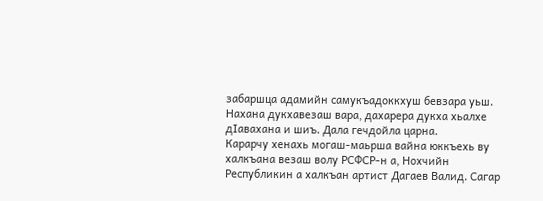забаршца адамийн самукъадоккхуш бевзара уьш. Нахана дукхавезаш вара, дахарера дукха хьалхе дIавахана и шиъ. Дала гечдойла царна.
Карарчу хенахь могаш-маьрша вайна юккъехь ву халкъана везаш волу РСФСР-н а, Нохчийн Республикин а халкъан артист Дагаев Валид. Сагар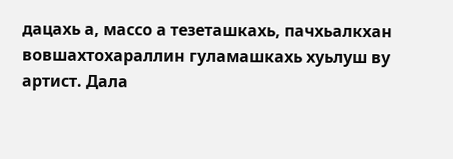дацахь а, массо а тезеташкахь, пачхьалкхан вовшахтохараллин гуламашкахь хуьлуш ву артист. Дала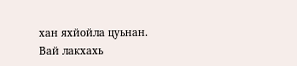хан яхйойла цуьнан.
Вай лакхахь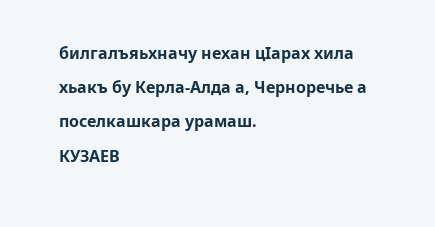билгалъяьхначу нехан цIарах хила хьакъ бу Керла-Алда а, Черноречье а поселкашкара урамаш.
КУЗАЕВ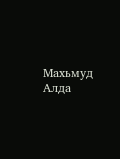Махьмуд
Алда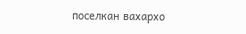поселкан вахархо